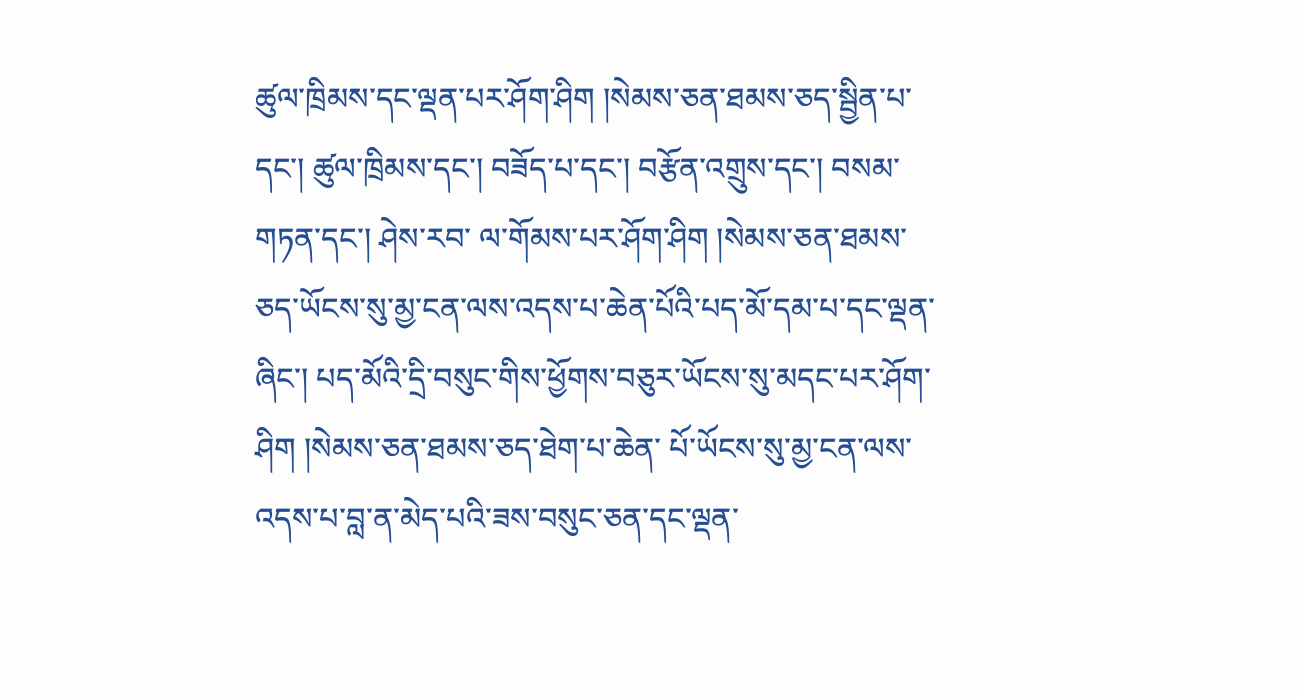ཚུལ་ཁྲིམས་དང་ལྡན་པར་ཤོག་ཤིག །སེམས་ཅན་ཐམས་ཅད་སྦྱིན་པ་དང་། ཚུལ་ཁྲིམས་དང་། བཟོད་པ་དང་། བརྩོན་འགྲུས་དང་། བསམ་གཏན་དང་། ཤེས་རབ་ ལ་གོམས་པར་ཤོག་ཤིག །སེམས་ཅན་ཐམས་ཅད་ཡོངས་སུ་མྱ་ངན་ལས་འདས་པ་ཆེན་པོའི་པད་མོ་དམ་པ་དང་ལྡན་ཞིང་། པད་མོའི་དྲི་བསུང་གིས་ཕྱོགས་བཅུར་ཡོངས་སུ་མདང་པར་ཤོག་ཤིག །སེམས་ཅན་ཐམས་ཅད་ཐེག་པ་ཆེན་ པོ་ཡོངས་སུ་མྱ་ངན་ལས་འདས་པ་བླ་ན་མེད་པའི་ཟས་བསུང་ཅན་དང་ལྡན་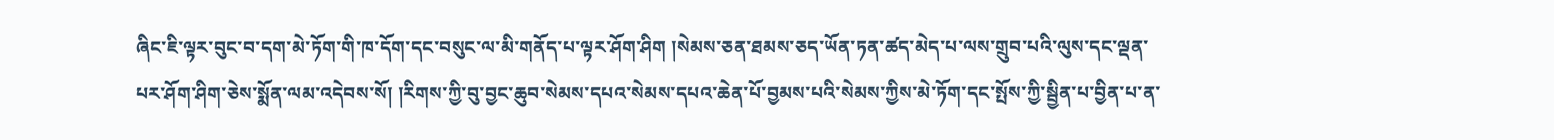ཞིང་ཇི་ལྟར་བུང་བ་དག་མེ་ཏོག་གི་ཁ་དོག་དང་བསུང་ལ་མི་གནོད་པ་ལྟར་ཤོག་ཤིག །སེམས་ཅན་ཐམས་ཅད་ཡོན་ཏན་ཚད་མེད་པ་ལས་གྲུབ་པའི་ལུས་དང་ལྡན་ པར་ཤོག་ཤིག་ཅེས་སྨོན་ལམ་འདེབས་སོ། །རིགས་ཀྱི་བུ་བྱང་ཆུབ་སེམས་དཔའ་སེམས་དཔའ་ཆེན་པོ་བྱམས་པའི་སེམས་ཀྱིས་མེ་ཏོག་དང་སྤོས་ཀྱི་སྦྱིན་པ་བྱིན་པ་ན་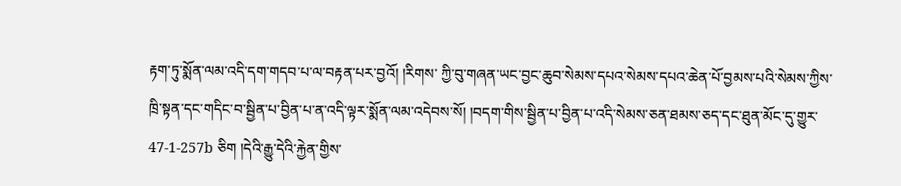རྟག་ཏུ་སྨོན་ལམ་འདི་དག་གདབ་པ་ལ་བརྟན་པར་བྱའོ། །རིགས་ ཀྱི་བུ་གཞན་ཡང་བྱང་ཆུབ་སེམས་དཔའ་སེམས་དཔའ་ཆེན་པོ་བྱམས་པའི་སེམས་ཀྱིས་ཁྲི་སྟན་དང་གདིང་བ་སྦྱིན་པ་བྱིན་པ་ན་འདི་ལྟར་སྨོན་ལམ་འདེབས་སོ། །བདག་གིས་སྦྱིན་པ་བྱིན་པ་འདི་སེམས་ཅན་ཐམས་ཅད་དང་ཐུན་མོང་དུ་གྱུར་ 47-1-257b ཅིག །དེའི་རྒྱུ་དེའི་རྐྱེན་གྱིས་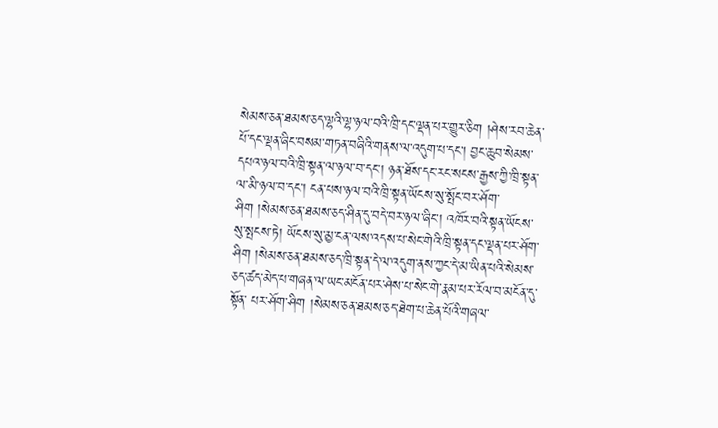སེམས་ཅན་ཐམས་ཅད་ལྷའི་ལྷ་ཉལ་བའི་ཁྲི་དང་ལྡན་པར་གྱུར་ཅིག །ཤེས་རབ་ཆེན་པོ་དང་ལྡན་ཞིང་བསམ་གཏན་བཞིའི་གནས་ལ་འདུག་པ་དང་། བྱང་ཆུབ་སེམས་དཔའ་ཉལ་བའི་ཁྲི་སྟན་ལ་ཉལ་བ་དང་། ཉན་ཐོས་དང་རང་སངས་རྒྱས་ཀྱི་ཁྲི་སྟན་ལ་མི་ཉལ་བ་དང་། ངན་པས་ཉལ་བའི་ཁྲི་སྟན་ཡོངས་སུ་སྤོང་བར་ཤོག་ཤིག །སེམས་ཅན་ཐམས་ཅད་ཤིན་དུ་བདེ་བར་ཉལ་ཞིང་། འཁོར་བའི་སྟན་ཡོངས་སུ་སྤངས་ཏེ། ཡོངས་སུ་མྱ་ངན་ལས་འདས་པ་སེང་གེའི་ཁྲི་སྟན་དང་ལྡན་པར་ཤོག་ཤིག །སེམས་ཅན་ཐམས་ཅད་ཁྲི་སྟན་དེ་ལ་འདུག་ནས་ཀྱང་དེ་མ་ཡིན་པའི་སེམས་ཅད་ཚད་མེད་པ་གཞན་ལ་ཡང་མངོན་པར་ཤེས་པ་སེང་གེ་རྣམ་པར་རོལ་བ་མངོན་དུ་སྟོན་ པར་ཤོག་ཤིག །སེམས་ཅན་ཐམས་ཅད་ཐེག་པ་ཆེན་པོའི་གཞལ་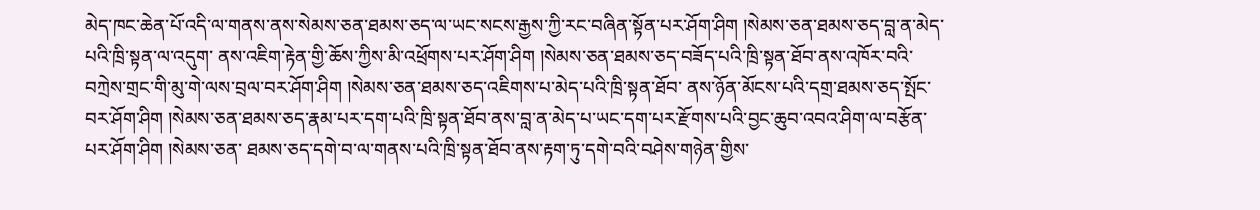མེད་ཁང་ཆེན་པོ་འདི་ལ་གནས་ནས་སེམས་ཅན་ཐམས་ཅད་ལ་ཡང་སངས་རྒྱས་ཀྱི་རང་བཞིན་སྟོན་པར་ཤོག་ཤིག །སེམས་ཅན་ཐམས་ཅད་བླ་ན་མེད་པའི་ཁྲི་སྟན་ལ་འདུག་ ནས་འཇིག་རྟེན་གྱི་ཆོས་ཀྱིས་མི་འཕྲོགས་པར་ཤོག་ཤིག །སེམས་ཅན་ཐམས་ཅད་བཟོད་པའི་ཁྲི་སྟན་ཐོབ་ནས་འཁོར་བའི་བཀྲེས་གྲང་གི་མུ་གེ་ལས་བྲལ་བར་ཤོག་ཤིག །སེམས་ཅན་ཐམས་ཅད་འཇིགས་པ་མེད་པའི་ཁྲི་སྟན་ཐོབ་ ནས་ཉོན་མོངས་པའི་དགྲ་ཐམས་ཅད་སྤོང་བར་ཤོག་ཤིག །སེམས་ཅན་ཐམས་ཅད་རྣམ་པར་དག་པའི་ཁྲི་སྟན་ཐོབ་ནས་བླ་ན་མེད་པ་ཡང་དག་པར་རྫོགས་པའི་བྱང་ཆུབ་འབའ་ཤིག་ལ་བརྩོན་པར་ཤོག་ཤིག །སེམས་ཅན་ ཐམས་ཅད་དགེ་བ་ལ་གནས་པའི་ཁྲི་སྟན་ཐོབ་ནས་རྟག་ཏུ་དགེ་བའི་བཤེས་གཉེན་གྱིས་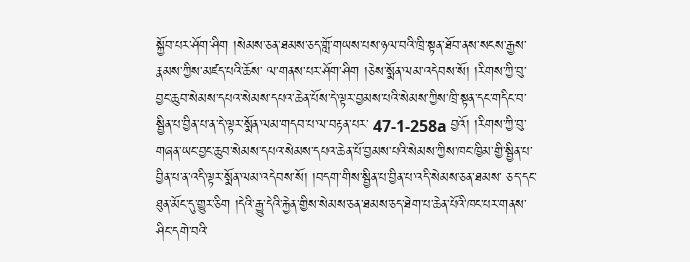སྐྱོབ་པར་ཤོག་ཤིག །སེམས་ཅན་ཐམས་ཅད་གློ་གཡས་པས་ཉལ་བའི་ཁྲི་སྟན་ཐོབ་ནས་སངས་རྒྱས་རྣམས་ཀྱིས་མཛད་པའི་ཆོས་ ལ་གནས་པར་ཤོག་ཤིག །ཅེས་སྨོན་ལམ་འདེབས་སོ། །རིགས་ཀྱི་བུ་བྱང་ཆུབ་སེམས་དཔའ་སེམས་དཔའ་ཆེན་པོས་དེ་ལྟར་བྱམས་པའི་སེམས་ཀྱིས་ཁྲི་སྟན་དང་གདིང་བ་སྦྱིན་པ་བྱིན་པ་ན་དེ་ལྟར་སྨོན་ལམ་གདབ་པ་ལ་བརྟན་པར་ 47-1-258a བྱའོ། །རིགས་ཀྱི་བུ་གཞན་ཡང་བྱང་ཆུབ་སེམས་དཔའ་སེམས་དཔའ་ཆེན་པོ་བྱམས་པའི་སེམས་ཀྱིས་ཁང་ཁྱིམ་གྱི་སྦྱིན་པ་བྱིན་པ་ན་འདི་ལྟར་སྨོན་ལམ་འདེབས་སོ། །བདག་གིས་སྦྱིན་པ་བྱིན་པ་འདི་སེམས་ཅན་ཐམས་ ཅད་དང་ཐུན་མོང་དུ་གྱུར་ཅིག །དེའི་རྒྱུ་དེའི་རྐྱེན་གྱིས་སེམས་ཅན་ཐམས་ཅད་ཐེག་པ་ཆེན་པོའི་ཁང་པར་གནས་ཤིང་དགེ་བའི་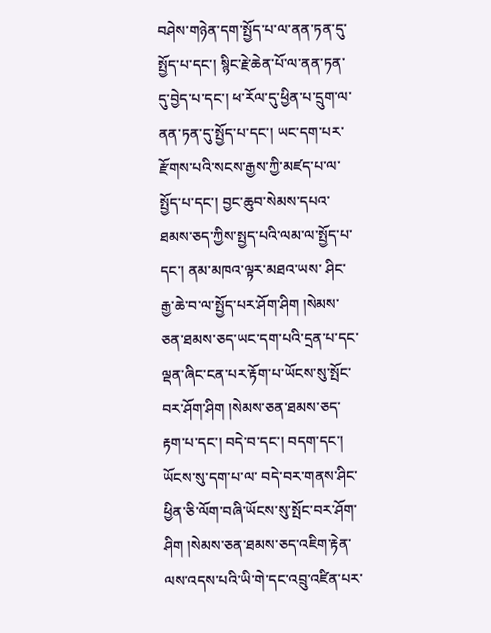བཤེས་གཉེན་དག་སྤྱོད་པ་ལ་ནན་ཏན་དུ་སྤྱོད་པ་དང་། སྙིང་རྗེ་ཆེན་པོ་ལ་ནན་ཏན་དུ་བྱེད་པ་དང་། ཕ་རོལ་དུ་ཕྱིན་པ་དྲུག་ལ་ནན་ཏན་དུ་སྤྱོད་པ་དང་། ཡང་དག་པར་རྫོགས་པའི་སངས་རྒྱས་ཀྱི་མཛད་པ་ལ་སྤྱོད་པ་དང་། བྱང་ཆུབ་སེམས་དཔའ་ཐམས་ཅད་ཀྱིས་སྤྱད་པའི་ལམ་ལ་སྤྱོད་པ་དང་། ནམ་མཁའ་ལྟར་མཐའ་ཡས་ ཤིང་རྒྱ་ཆེ་བ་ལ་སྤྱོད་པར་ཤོག་ཤིག །སེམས་ཅན་ཐམས་ཅད་ཡང་དག་པའི་དྲན་པ་དང་ལྡན་ཞིང་ངན་པར་རྟོག་པ་ཡོངས་སུ་སྤོང་བར་ཤོག་ཤིག །སེམས་ཅན་ཐམས་ཅད་རྟག་པ་དང་། བདེ་བ་དང་། བདག་དང་། ཡོངས་སུ་དག་པ་ལ་ བདེ་བར་གནས་ཤིང་ཕྱིན་ཅི་ལོག་བཞི་ཡོངས་སུ་སྤོང་བར་ཤོག་ཤིག །སེམས་ཅན་ཐམས་ཅད་འཇིག་རྟེན་ལས་འདས་པའི་ཡི་གེ་དང་འབྲུ་འཛིན་པར་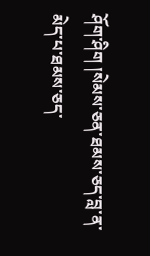ཤོག་ཤིག །སེམས་ཅན་ཐམས་ཅད་བླ་ན་མེད་པ་ཐམས་ཅད་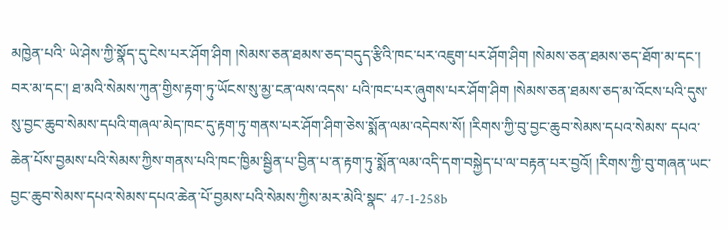མཁྱེན་པའི་ ཡེ་ཤེས་ཀྱི་སྣོད་དུ་ངེས་པར་ཤོག་ཤིག །སེམས་ཅན་ཐམས་ཅད་བདུད་རྩིའི་ཁང་པར་འཇུག་པར་ཤོག་ཤིག །སེམས་ཅན་ཐམས་ཅད་ཐོག་མ་དང་། བར་མ་དང་། ཐ་མའི་སེམས་ཀུན་གྱིས་རྟག་ཏུ་ཡོངས་སུ་མྱ་ངན་ལས་འདས་ པའི་ཁང་པར་ཞུགས་པར་ཤོག་ཤིག །སེམས་ཅན་ཐམས་ཅད་མ་འོངས་པའི་དུས་སུ་བྱང་ཆུབ་སེམས་དཔའི་གཞལ་མེད་ཁང་དུ་རྟག་ཏུ་གནས་པར་ཤོག་ཤིག་ཅེས་སྨོན་ལམ་འདེབས་སོ། །རིགས་ཀྱི་བུ་བྱང་ཆུབ་སེམས་དཔའ་སེམས་ དཔའ་ཆེན་པོས་བྱམས་པའི་སེམས་ཀྱིས་གནས་པའི་ཁང་ཁྱིམ་སྦྱིན་པ་བྱིན་པ་ན་རྟག་ཏུ་སྨོན་ལམ་འདི་དག་བསྐྱེད་པ་ལ་བརྟན་པར་བྱའོ། །རིགས་ཀྱི་བུ་གཞན་ཡང་བྱང་ཆུབ་སེམས་དཔའ་སེམས་དཔའ་ཆེན་པོ་བྱམས་པའི་སེམས་ཀྱིས་མར་མེའི་སྣང་ 47-1-258b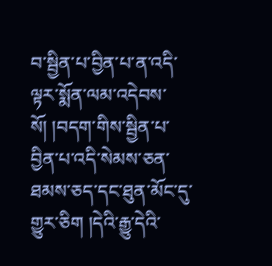བ་སྦྱིན་པ་བྱིན་པ་ན་འདི་ལྟར་སྨོན་ལམ་འདེབས་སོ། །བདག་གིས་སྦྱིན་པ་བྱིན་པ་འདི་སེམས་ཅན་ཐམས་ཅད་དང་ཐུན་མོང་དུ་གྱུར་ཅིག །དེའི་རྒྱུ་དེའི་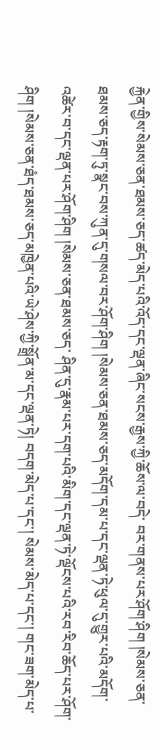རྐྱེན་གྱིས་སེམས་ཅན་ཐམས་ཅད་ཚད་མེད་པའི་འོད་དང་ལྡན་ཞིང་སངས་རྒྱས་ཀྱི་ཆོས་ལ་བདེ་ བར་གནས་པར་ཤོག་ཤིག །སེམས་ཅན་ཐམས་ཅད་རྟག་ཏུ་སྣང་བས་ཀུན་དུ་གསལ་བར་ཤོག་ཤིག །སེམས་ཅན་ཐམས་ཅད་མདོག་དམ་པ་དང་ལྡན་ཏེ་ཕུལ་དུ་གྱུར་པའི་མདོག་འཚེར་བ་དང་ལྡན་པར་ཤོག་ཤིག །སེམས་ཅན་ཐམས་ཅད་ ཤིན་དུ་རྣམ་པར་དག་པའི་མིག་དང་ལྡན་ཏེ་ལྡོངས་པའི་རབ་རིབ་ཆོད་པར་ཤོག་ཤིག །སེམས་ཅན་ཐཾད་ཐམས་ཅད་མཁྱེན་པའི་ཡེ་ཤེས་ཀྱི་སྒྲོན་མ་དང་ལྡན་ཏེ། བདག་མེད་པ་དང་། སེམས་མེད་པ་དང་། གང་ཟག་མེད་པ་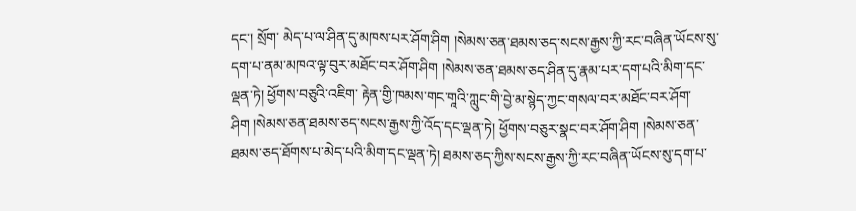དང་། སྲོག་ མེད་པ་ལ་ཤིན་དུ་མཁས་པར་ཤོག་ཤིག །སེམས་ཅན་ཐམས་ཅད་སངས་རྒྱས་ཀྱི་རང་བཞིན་ཡོངས་སུ་དག་པ་ནམ་མཁའ་ལྟ་བུར་མཐོང་བར་ཤོག་ཤིག །སེམས་ཅན་ཐམས་ཅད་ཤིན་དུ་རྣམ་པར་དག་པའི་མིག་དང་ལྡན་ཏེ། ཕྱོགས་བཅུའི་འཇིག་ རྟེན་གྱི་ཁམས་གང་གཱའི་ཀླུང་གི་བྱེ་མ་སྙེད་ཀྱང་གསལ་བར་མཐོང་བར་ཤོག་ཤིག །སེམས་ཅན་ཐམས་ཅད་སངས་རྒྱས་ཀྱི་འོད་དང་ལྡན་ཏེ། ཕྱོགས་བཅུར་སྣང་བར་ཤོག་ཤིག །སེམས་ཅན་ཐམས་ཅད་ཐོགས་པ་མེད་པའི་མིག་དང་ལྡན་ཏེ། ཐམས་ཅད་ཀྱིས་སངས་རྒྱས་ཀྱི་རང་བཞིན་ཡོངས་སུ་དག་པ་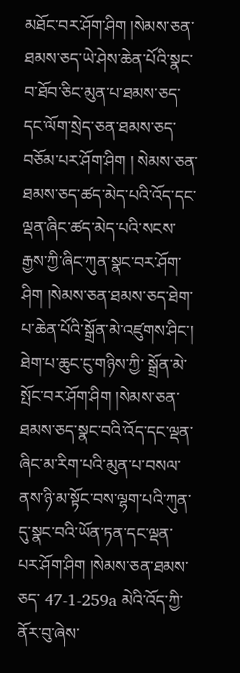མཐོང་བར་ཤོག་ཤིག །སེམས་ཅན་ཐམས་ཅད་ཡེ་ཤེས་ཆེན་པོའི་སྣང་བ་ཐོབ་ཅིང་མུན་པ་ཐམས་ཅད་དང་ལོག་སྲེད་ཅན་ཐམས་ཅད་བཅོམ་པར་ཤོག་ཤིག ། སེམས་ཅན་ཐམས་ཅད་ཚད་མེད་པའི་འོད་དང་ལྡན་ཞིང་ཚད་མེད་པའི་སངས་རྒྱས་ཀྱི་ཞིང་ཀུན་སྣང་བར་ཤོག་ཤིག །སེམས་ཅན་ཐམས་ཅད་ཐེག་པ་ཆེན་པོའི་སྒྲོན་མེ་འཛུགས་ཤིང་། ཐེག་པ་ཆུང་ངུ་གཉིས་ཀྱི་ སྒྲོན་མེ་སྤོང་བར་ཤོག་ཤིག །སེམས་ཅན་ཐམས་ཅད་སྣང་བའི་འོད་དང་ལྡན་ཞིང་མ་རིག་པའི་མུན་པ་བསལ་ནས་ཉི་མ་སྟོང་བས་ལྷག་པའི་ཀུན་དུ་སྣང་བའི་ཡོན་ཏན་དང་ལྡན་པར་ཤོག་ཤིག །སེམས་ཅན་ཐམས་ཅད་ 47-1-259a མེའི་འོད་ཀྱི་ནོར་བུ་ཞེས་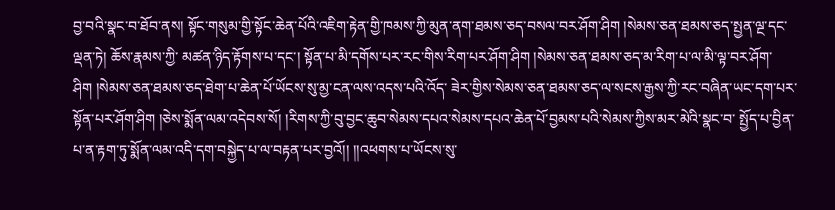བྱ་བའི་སྣང་བ་ཐོབ་ནས། སྟོང་གསུམ་གྱི་སྟོང་ཆེན་པོའི་འཇིག་རྟེན་གྱི་ཁམས་ཀྱི་མུན་ནག་ཐམས་ཅད་བསལ་བར་ཤོག་ཤིག །སེམས་ཅན་ཐམས་ཅད་སྤྱན་ལྔ་དང་ལྡན་ཏེ། ཆོས་རྣམས་ཀྱི་ མཚན་ཉིད་རྟོགས་པ་དང་། སྟོན་པ་མི་དགོས་པར་རང་གིས་རིག་པར་ཤོག་ཤིག །སེམས་ཅན་ཐམས་ཅད་མ་རིག་པ་ལ་མི་ལྟ་བར་ཤོག་ཤིག །སེམས་ཅན་ཐམས་ཅད་ཐེག་པ་ཆེན་པོ་ཡོངས་སུ་མྱ་ངན་ལས་འདས་པའི་འོད་ ཟེར་གྱིས་སེམས་ཅན་ཐམས་ཅད་ལ་སངས་རྒྱས་ཀྱི་རང་བཞིན་ཡང་དག་པར་སྟོན་པར་ཤོག་ཤིག །ཅེས་སྨོན་ལམ་འདེབས་སོ། །རིགས་ཀྱི་བུ་བྱང་ཆུབ་སེམས་དཔའ་སེམས་དཔའ་ཆེན་པོ་བྱམས་པའི་སེམས་ཀྱིས་མར་མེའི་སྣང་བ་ སྤྱོད་པ་བྱིན་པ་ན་རྟག་ཏུ་སྨོན་ལམ་འདི་དག་བསྐྱེད་པ་ལ་བརྟན་པར་བྱའོ།། །།འཕགས་པ་ཡོངས་སུ་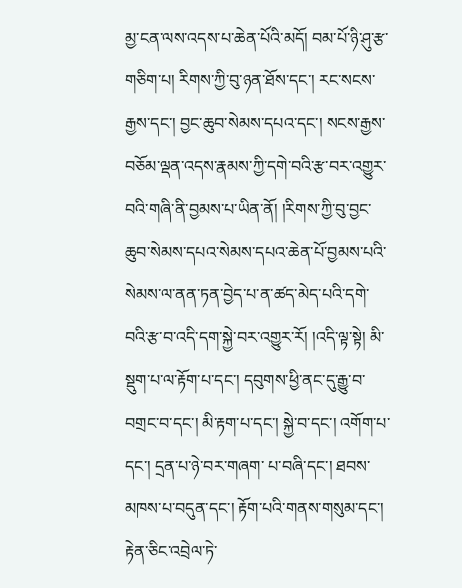མྱ་ངན་ལས་འདས་པ་ཆེན་པོའི་མདོ། བམ་པོ་ཉི་ཤུ་རྩ་གཅིག་པ། རིགས་ཀྱི་བུ་ཉན་ཐོས་དང་། རང་སངས་རྒྱས་དང་། བྱང་ཆུབ་སེམས་དཔའ་དང་། སངས་རྒྱས་བཅོམ་ལྡན་འདས་རྣམས་ཀྱི་དགེ་བའི་རྩ་བར་འགྱུར་བའི་གཞི་ནི་བྱམས་པ་ཡིན་ནོ། །རིགས་ཀྱི་བུ་བྱང་ཆུབ་སེམས་དཔའ་སེམས་དཔའ་ཆེན་པོ་བྱམས་པའི་ སེམས་ལ་ནན་ཏན་བྱེད་པ་ན་ཚད་མེད་པའི་དགེ་བའི་རྩ་བ་འདི་དག་སྐྱེ་བར་འགྱུར་རོ། །འདི་ལྟ་སྟེ། མི་སྡུག་པ་ལ་རྟོག་པ་དང་། དབུགས་ཕྱི་ནང་དུ་རྒྱུ་བ་བགྲང་བ་དང་། མི་རྟག་པ་དང་། སྐྱེ་བ་དང་། འགོག་པ་དང་། དྲན་པ་ཉེ་བར་གཞག་ པ་བཞི་དང་། ཐབས་མཁས་པ་བདུན་དང་། རྟོག་པའི་གནས་གསུམ་དང་། རྟེན་ཅིང་འབྲེལ་ཏེ་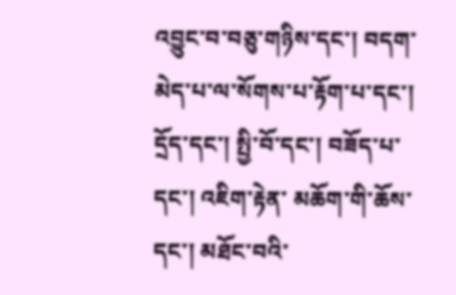འབྱུང་བ་བཅུ་གཉིས་དང་། བདག་མེད་པ་ལ་སོགས་པ་རྟོག་པ་དང་། དྲོད་དང་། སྤྱི་བོ་དང་། བཟོད་པ་དང་། འཇིག་རྟེན་ མཆོག་གི་ཆོས་དང་། མཐོང་བའི་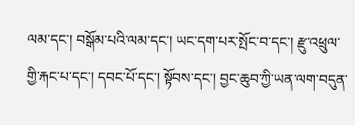ལམ་དང་། བསྒོམ་པའི་ལམ་དང་། ཡང་དག་པར་སྤོང་བ་དང་། རྫུ་འཕྲུལ་གྱི་རྐང་པ་དང་། དབང་པོ་དང་། སྟོབས་དང་། བྱང་ཆུབ་ཀྱི་ཡན་ལག་བདུན་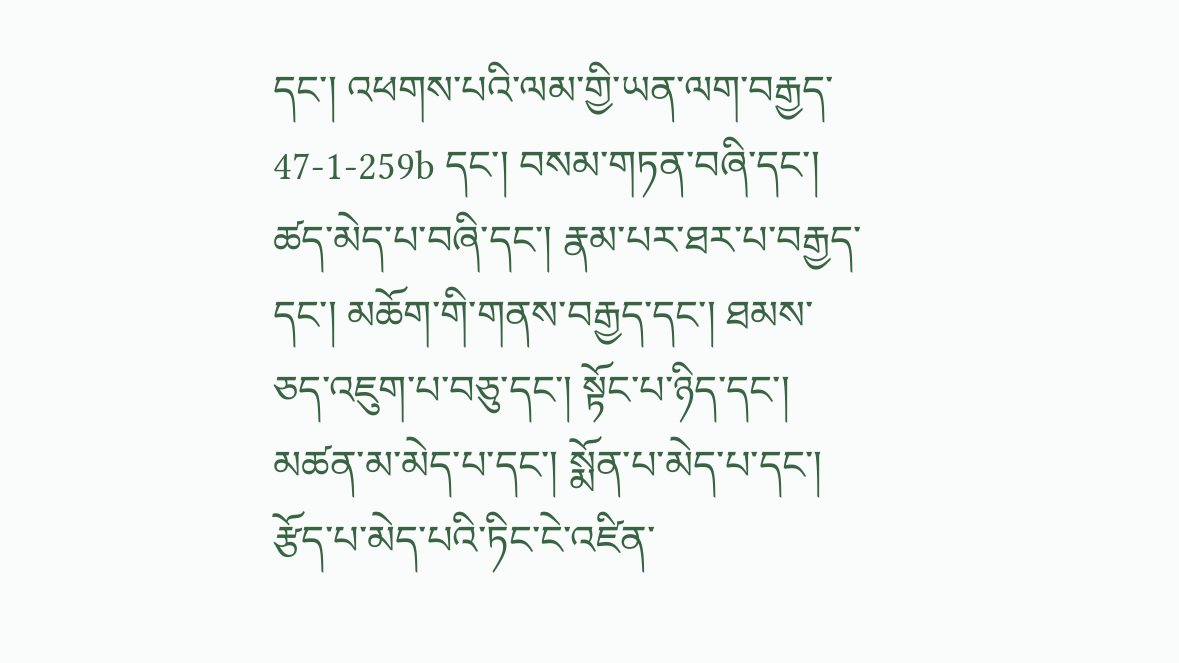དང་། འཕགས་པའི་ལམ་གྱི་ཡན་ལག་བརྒྱད་ 47-1-259b དང་། བསམ་གཏན་བཞི་དང་། ཚད་མེད་པ་བཞི་དང་། རྣམ་པར་ཐར་པ་བརྒྱད་དང་། མཆོག་གི་གནས་བརྒྱད་དང་། ཐམས་ཅད་འཇུག་པ་བཅུ་དང་། སྟོང་པ་ཉིད་དང་། མཚན་མ་མེད་པ་དང་། སྨོན་པ་མེད་པ་དང་། རྩོད་པ་མེད་པའི་ཏིང་ངེ་འཛིན་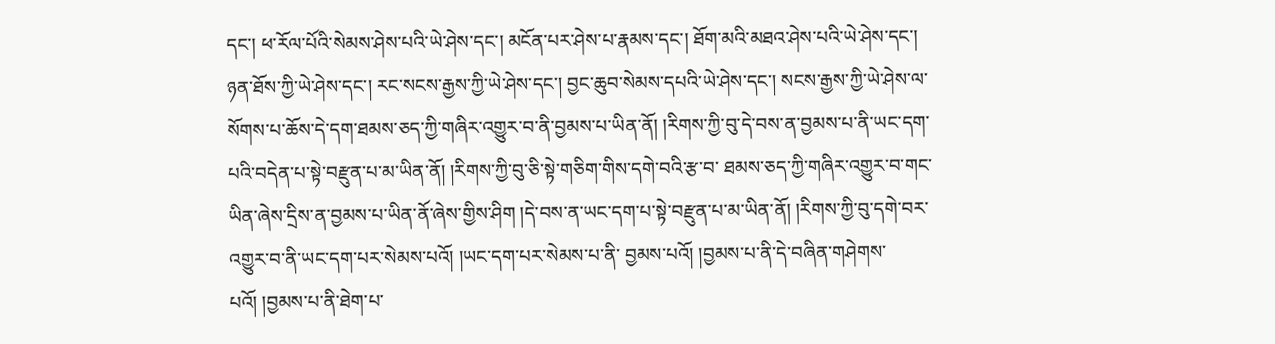དང་། ཕ་རོལ་པོའི་སེམས་ཤེས་པའི་ཡེ་ཤེས་དང་། མངོན་པར་ཤེས་པ་རྣམས་དང་། ཐོག་མའི་མཐའ་ཤེས་པའི་ཡེ་ཤེས་དང་། ཉན་ཐོས་ཀྱི་ཡེ་ཤེས་དང་། རང་སངས་རྒྱས་ཀྱི་ཡེ་ཤེས་དང་། བྱང་ཆུབ་སེམས་དཔའི་ཡེ་ཤེས་དང་། སངས་རྒྱས་ཀྱི་ཡེ་ཤེས་ལ་སོགས་པ་ཆོས་དེ་དག་ཐམས་ཅད་ཀྱི་གཞིར་འགྱུར་བ་ནི་བྱམས་པ་ཡིན་ནོ། །རིགས་ཀྱི་བུ་དེ་བས་ན་བྱམས་པ་ནི་ཡང་དག་པའི་བདེན་པ་སྟེ་བརྫུན་པ་མ་ཡིན་ནོ། །རིགས་ཀྱི་བུ་ཅི་སྟེ་གཅིག་གིས་དགེ་བའི་རྩ་བ་ ཐམས་ཅད་ཀྱི་གཞིར་འགྱུར་བ་གང་ཡིན་ཞེས་དྲིས་ན་བྱམས་པ་ཡིན་ནོ་ཞེས་གྱིས་ཤིག །དེ་བས་ན་ཡང་དག་པ་སྟེ་བརྫུན་པ་མ་ཡིན་ནོ། །རིགས་ཀྱི་བུ་དགེ་བར་འགྱུར་བ་ནི་ཡང་དག་པར་སེམས་པའོ། །ཡང་དག་པར་སེམས་པ་ནི་ བྱམས་པའོ། །བྱམས་པ་ནི་དེ་བཞིན་གཤེགས་པའོ། །བྱམས་པ་ནི་ཐེག་པ་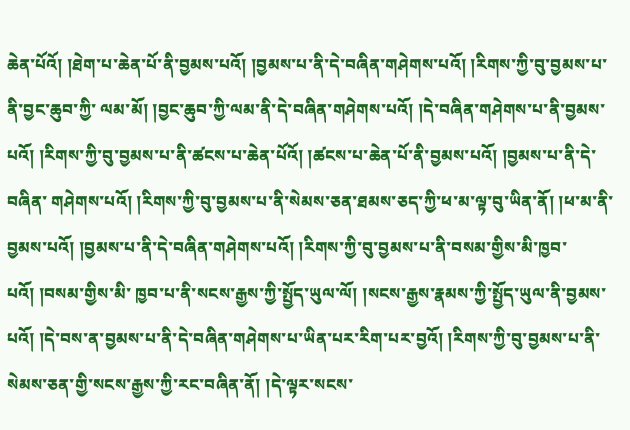ཆེན་པོའོ། །ཐེག་པ་ཆེན་པོ་ནི་བྱམས་པའོ། །བྱམས་པ་ནི་དེ་བཞིན་གཤེགས་པའོ། །རིགས་ཀྱི་བུ་བྱམས་པ་ནི་བྱང་ཆུབ་ཀྱི་ ལམ་མོ། །བྱང་ཆུབ་ཀྱི་ལམ་ནི་དེ་བཞིན་གཤེགས་པའོ། །དེ་བཞིན་གཤེགས་པ་ནི་བྱམས་པའོ། །རིགས་ཀྱི་བུ་བྱམས་པ་ནི་ཚངས་པ་ཆེན་པོའོ། །ཚངས་པ་ཆེན་པོ་ནི་བྱམས་པའོ། །བྱམས་པ་ནི་དེ་བཞིན་ གཤེགས་པའོ། །རིགས་ཀྱི་བུ་བྱམས་པ་ནི་སེམས་ཅན་ཐམས་ཅད་ཀྱི་ཕ་མ་ལྟ་བུ་ཡིན་ནོ། །ཕ་མ་ནི་བྱམས་པའོ། །བྱམས་པ་ནི་དེ་བཞིན་གཤེགས་པའོ། །རིགས་ཀྱི་བུ་བྱམས་པ་ནི་བསམ་གྱིས་མི་ཁྱབ་པའོ། །བསམ་གྱིས་མི་ ཁྱབ་པ་ནི་སངས་རྒྱས་ཀྱི་སྤྱོད་ཡུལ་ལོ། །སངས་རྒྱས་རྣམས་ཀྱི་སྤྱོད་ཡུལ་ནི་བྱམས་པའོ། །དེ་བས་ན་བྱམས་པ་ནི་དེ་བཞིན་གཤེགས་པ་ཡིན་པར་རིག་པར་བྱའོ། །རིགས་ཀྱི་བུ་བྱམས་པ་ནི་སེམས་ཅན་གྱི་སངས་རྒྱས་ཀྱི་རང་བཞིན་ནོ། །དེ་ལྟར་སངས་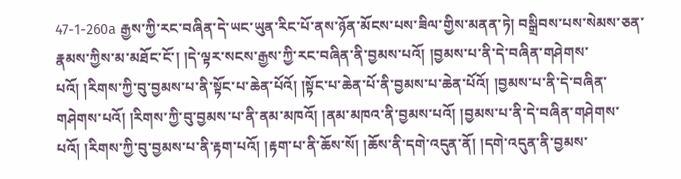47-1-260a རྒྱས་ཀྱི་རང་བཞིན་དེ་ཡང་ཡུན་རིང་པོ་ནས་ཉོན་མོངས་པས་ཟིལ་གྱིས་མནན་ཏེ། བསྒྲིབས་པས་སེམས་ཅན་རྣམས་ཀྱིས་མ་མཐོང་ངོ་། །དེ་ལྟར་སངས་རྒྱས་ཀྱི་རང་བཞིན་ནི་བྱམས་པའོ། །བྱམས་པ་ནི་དེ་བཞིན་གཤེགས་ པའོ། །རིགས་ཀྱི་བུ་བྱམས་པ་ནི་སྟོང་པ་ཆེན་པོའོ། །སྟོང་པ་ཆེན་པོ་ནི་བྱམས་པ་ཆེན་པོའོ། །བྱམས་པ་ནི་དེ་བཞིན་གཤེགས་པའོ། །རིགས་ཀྱི་བུ་བྱམས་པ་ནི་ནམ་མཁའོ། །ནམ་མཁའ་ནི་བྱམས་པའོ། །བྱམས་པ་ནི་དེ་བཞིན་གཤེགས་ པའོ། །རིགས་ཀྱི་བུ་བྱམས་པ་ནི་རྟག་པའོ། །རྟག་པ་ནི་ཆོས་སོ། །ཆོས་ནི་དགེ་འདུན་ནོ། །དགེ་འདུན་ནི་བྱམས་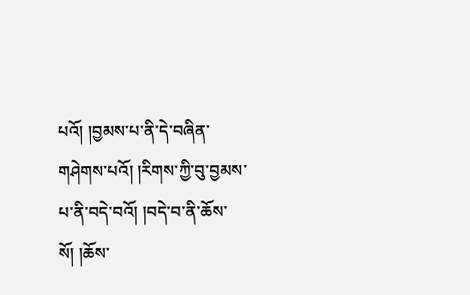པའོ། །བྱམས་པ་ནི་དེ་བཞིན་གཤེགས་པའོ། །རིགས་ཀྱི་བུ་བྱམས་པ་ནི་བདེ་བའོ། །བདེ་བ་ནི་ཆོས་སོ། །ཆོས་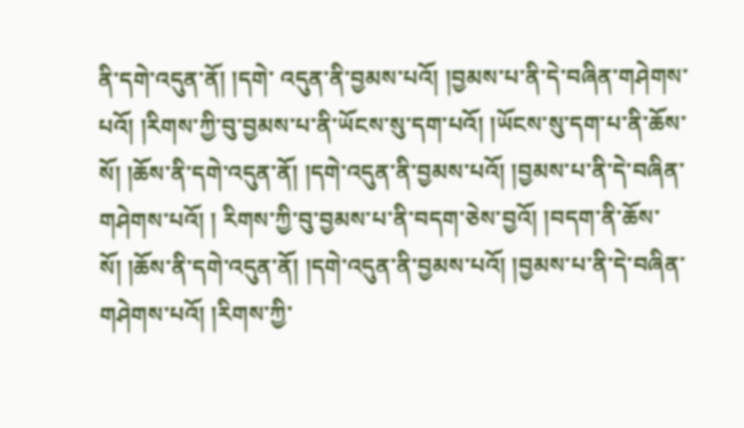ནི་དགེ་འདུན་ནོ། །དགེ་ འདུན་ནི་བྱམས་པའོ། །བྱམས་པ་ནི་དེ་བཞིན་གཤེགས་པའོ། །རིགས་ཀྱི་བུ་བྱམས་པ་ནི་ཡོངས་སུ་དག་པའོ། །ཡོངས་སུ་དག་པ་ནི་ཆོས་སོ། །ཆོས་ནི་དགེ་འདུན་ནོ། །དགེ་འདུན་ནི་བྱམས་པའོ། །བྱམས་པ་ནི་དེ་བཞིན་གཤེགས་པའོ། ། རིགས་ཀྱི་བུ་བྱམས་པ་ནི་བདག་ཅེས་བྱའོ། །བདག་ནི་ཆོས་སོ། །ཆོས་ནི་དགེ་འདུན་ནོ། །དགེ་འདུན་ནི་བྱམས་པའོ། །བྱམས་པ་ནི་དེ་བཞིན་གཤེགས་པའོ། །རིགས་ཀྱི་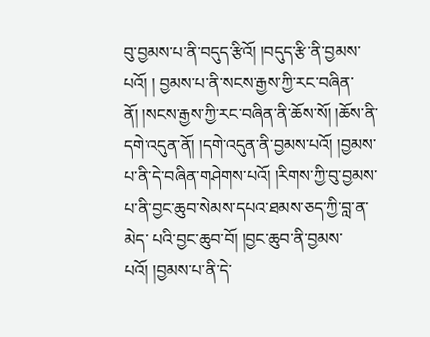བུ་བྱམས་པ་ནི་བདུད་རྩིའོ། །བདུད་རྩི་ནི་བྱམས་པའོ། ། བྱམས་པ་ནི་སངས་རྒྱས་ཀྱི་རང་བཞིན་ནོ། །སངས་རྒྱས་ཀྱི་རང་བཞིན་ནི་ཆོས་སོ། །ཆོས་ནི་དགེ་འདུན་ནོ། །དགེ་འདུན་ནི་བྱམས་པའོ། །བྱམས་པ་ནི་དེ་བཞིན་གཤེགས་པའོ། །རིགས་ཀྱི་བུ་བྱམས་པ་ནི་བྱང་ཆུབ་སེམས་དཔའ་ཐམས་ཅད་ཀྱི་བླ་ན་མེད་ པའི་བྱང་ཆུབ་བོ། །བྱང་ཆུབ་ནི་བྱམས་པའོ། །བྱམས་པ་ནི་དེ་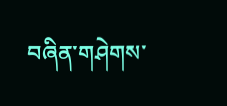བཞིན་གཤེགས་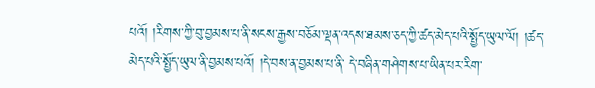པའོ། །རིགས་ཀྱི་བུ་བྱམས་པ་ནི་སངས་རྒྱས་བཅོམ་ལྡན་འདས་ཐམས་ཅད་ཀྱི་ཚད་མེད་པའི་སྤྱོད་ཡུལ་ལོ། །ཚད་མེད་པའི་སྤྱོད་ཡུལ་ནི་བྱམས་པའོ། །དེ་བས་ན་བྱམས་པ་ནི་ དེ་བཞིན་གཤེགས་པ་ཡིན་པར་རིག་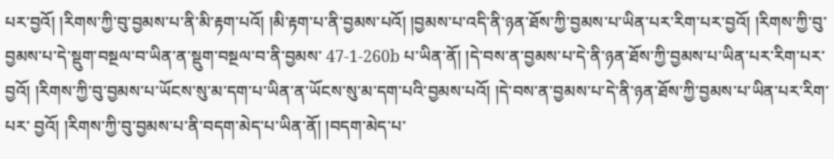པར་བྱའོ། །རིགས་ཀྱི་བུ་བྱམས་པ་ནི་མི་རྟག་པའོ། །མི་རྟག་པ་ནི་བྱམས་པའོ། །བྱམས་པ་འདི་ནི་ཉན་ཐོས་ཀྱི་བྱམས་པ་ཡིན་པར་རིག་པར་བྱའོ། །རིགས་ཀྱི་བུ་བྱམས་པ་དེ་སྡུག་བསྔལ་བ་ཡིན་ན་སྡུག་བསྔལ་བ་ནི་བྱམས་ 47-1-260b པ་ཡིན་ནོ། །དེ་བས་ན་བྱམས་པ་དེ་ནི་ཉན་ཐོས་ཀྱི་བྱམས་པ་ཡིན་པར་རིག་པར་བྱའོ། །རིགས་ཀྱི་བུ་བྱམས་པ་ཡོངས་སུ་མ་དག་པ་ཡིན་ན་ཡོངས་སུ་མ་དག་པའི་བྱམས་པའོ། །དེ་བས་ན་བྱམས་པ་དེ་ནི་ཉན་ཐོས་ཀྱི་བྱམས་པ་ཡིན་པར་རིག་པར་ བྱའོ། །རིགས་ཀྱི་བུ་བྱམས་པ་ནི་བདག་མེད་པ་ཡིན་ནོ། །བདག་མེད་པ་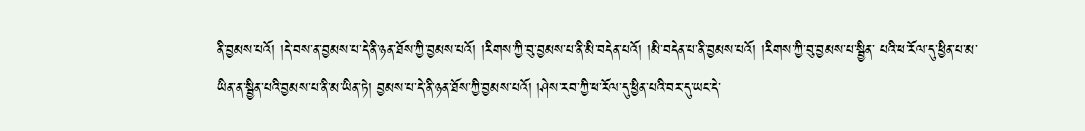ནི་བྱམས་པའོ། །དེ་བས་ན་བྱམས་པ་དེ་ནི་ཉན་ཐོས་ཀྱི་བྱམས་པའོ། །རིགས་ཀྱི་བུ་བྱམས་པ་ནི་མི་བདེན་པའོ། །མི་བདེན་པ་ནི་བྱམས་པའོ། །རིགས་ཀྱི་བུ་བྱམས་པ་སྦྱིན་ པའི་ཕ་རོལ་དུ་ཕྱིན་པ་མ་ཡིན་ན་སྦྱིན་པའི་བྱམས་པ་ནི་མ་ཡིན་ཏེ། བྱམས་པ་དེ་ནི་ཉན་ཐོས་ཀྱི་བྱམས་པའོ། །ཤེས་རབ་ཀྱི་ཕ་རོལ་དུ་ཕྱིན་པའི་བར་དུ་ཡང་དེ་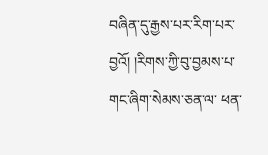བཞིན་དུ་རྒྱས་པར་རིག་པར་བྱའོ། །རིགས་ཀྱི་བུ་བྱམས་པ་གང་ཞིག་སེམས་ཅན་ལ་ ཕན་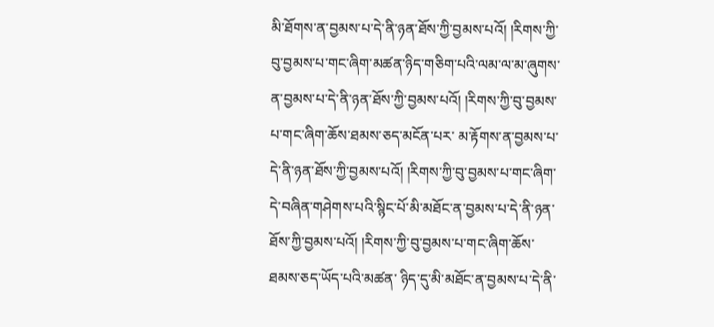མི་ཐོགས་ན་བྱམས་པ་དེ་ནི་ཉན་ཐོས་ཀྱི་བྱམས་པའོ། །རིགས་ཀྱི་བུ་བྱམས་པ་གང་ཞིག་མཚན་ཉིད་གཅིག་པའི་ལམ་ལ་མ་ཞུགས་ན་བྱམས་པ་དེ་ནི་ཉན་ཐོས་ཀྱི་བྱམས་པའོ། །རིགས་ཀྱི་བུ་བྱམས་པ་གང་ཞིག་ཆོས་ཐམས་ཅད་མངོན་པར་ མ་རྟོགས་ན་བྱམས་པ་དེ་ནི་ཉན་ཐོས་ཀྱི་བྱམས་པའོ། །རིགས་ཀྱི་བུ་བྱམས་པ་གང་ཞིག་དེ་བཞིན་གཤེགས་པའི་སྙིང་པོ་མི་མཐོང་ན་བྱམས་པ་དེ་ནི་ཉན་ཐོས་ཀྱི་བྱམས་པའོ། །རིགས་ཀྱི་བུ་བྱམས་པ་གང་ཞིག་ཆོས་ཐམས་ཅད་ཡོད་པའི་མཚན་ ཉིད་དུ་མི་མཐོང་ན་བྱམས་པ་དེ་ནི་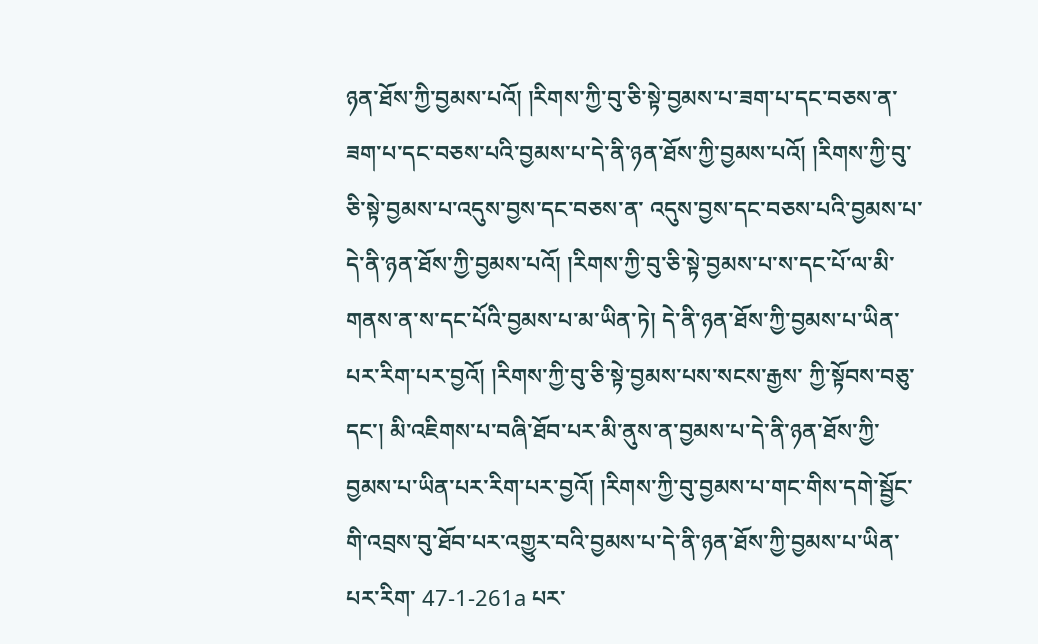ཉན་ཐོས་ཀྱི་བྱམས་པའོ། །རིགས་ཀྱི་བུ་ཅི་སྟེ་བྱམས་པ་ཟག་པ་དང་བཅས་ན་ཟག་པ་དང་བཅས་པའི་བྱམས་པ་དེ་ནི་ཉན་ཐོས་ཀྱི་བྱམས་པའོ། །རིགས་ཀྱི་བུ་ཅི་སྟེ་བྱམས་པ་འདུས་བྱས་དང་བཅས་ན་ འདུས་བྱས་དང་བཅས་པའི་བྱམས་པ་དེ་ནི་ཉན་ཐོས་ཀྱི་བྱམས་པའོ། །རིགས་ཀྱི་བུ་ཅི་སྟེ་བྱམས་པ་ས་དང་པོ་ལ་མི་གནས་ན་ས་དང་པོའི་བྱམས་པ་མ་ཡིན་ཏེ། དེ་ནི་ཉན་ཐོས་ཀྱི་བྱམས་པ་ཡིན་པར་རིག་པར་བྱའོ། །རིགས་ཀྱི་བུ་ཅི་སྟེ་བྱམས་པས་སངས་རྒྱས་ ཀྱི་སྟོབས་བཅུ་དང་། མི་འཇིགས་པ་བཞི་ཐོབ་པར་མི་ནུས་ན་བྱམས་པ་དེ་ནི་ཉན་ཐོས་ཀྱི་བྱམས་པ་ཡིན་པར་རིག་པར་བྱའོ། །རིགས་ཀྱི་བུ་བྱམས་པ་གང་གིས་དགེ་སྦྱོང་གི་འབྲས་བུ་ཐོབ་པར་འགྱུར་བའི་བྱམས་པ་དེ་ནི་ཉན་ཐོས་ཀྱི་བྱམས་པ་ཡིན་པར་རིག་ 47-1-261a པར་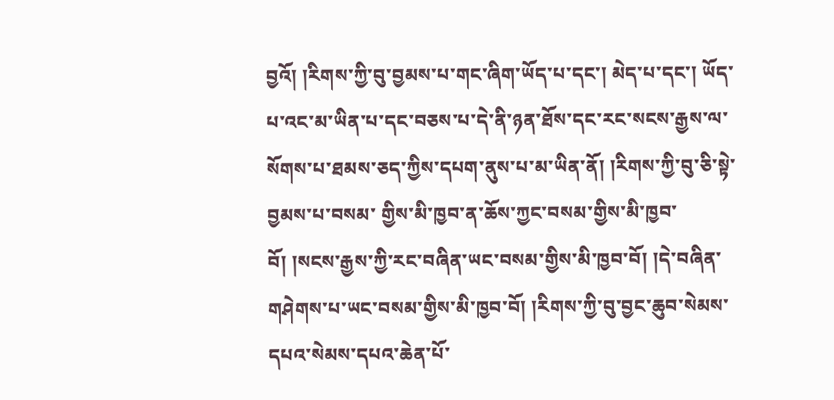བྱའོ། །རིགས་ཀྱི་བུ་བྱམས་པ་གང་ཞིག་ཡོད་པ་དང་། མེད་པ་དང་། ཡོད་པ་འང་མ་ཡིན་པ་དང་བཅས་པ་དེ་ནི་ཉན་ཐོས་དང་རང་སངས་རྒྱས་ལ་སོགས་པ་ཐམས་ཅད་ཀྱིས་དཔག་ནུས་པ་མ་ཡིན་ནོ། །རིགས་ཀྱི་བུ་ཅི་སྟེ་བྱམས་པ་བསམ་ གྱིས་མི་ཁྱབ་ན་ཆོས་ཀྱང་བསམ་གྱིས་མི་ཁྱབ་བོ། །སངས་རྒྱས་ཀྱི་རང་བཞིན་ཡང་བསམ་གྱིས་མི་ཁྱབ་བོ། །དེ་བཞིན་གཤེགས་པ་ཡང་བསམ་གྱིས་མི་ཁྱབ་བོ། །རིགས་ཀྱི་བུ་བྱང་ཆུབ་སེམས་དཔའ་སེམས་དཔའ་ཆེན་པོ་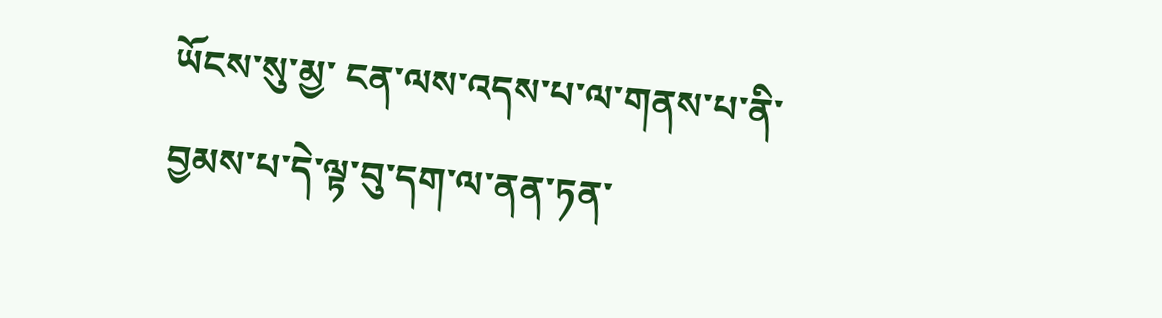ཡོངས་སུ་མྱ་ ངན་ལས་འདས་པ་ལ་གནས་པ་ནི་བྱམས་པ་དེ་ལྟ་བུ་དག་ལ་ནན་ཏན་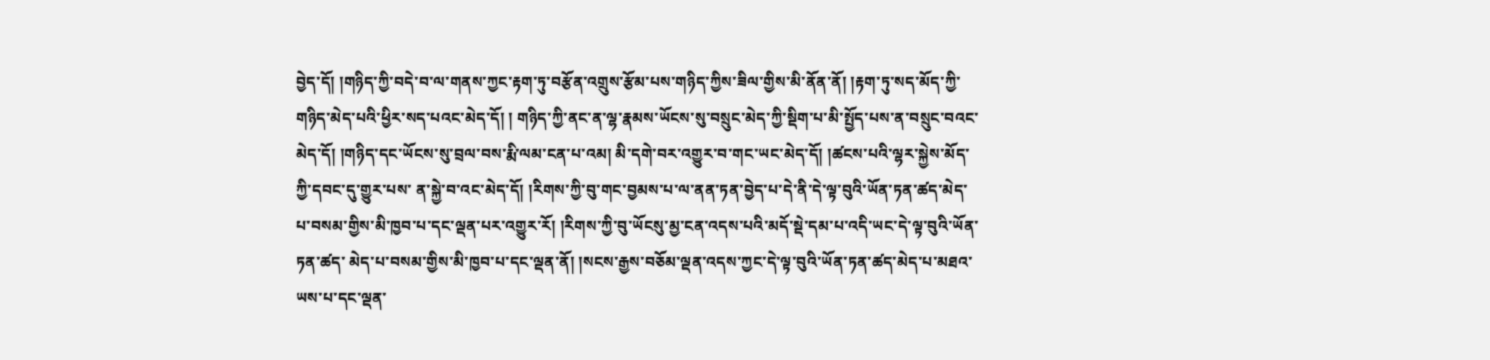བྱེད་དོ། །གཉིད་ཀྱི་བདེ་བ་ལ་གནས་ཀྱང་རྟག་ཏུ་བརྩོན་འགྲུས་རྩོམ་པས་གཉིད་ཀྱིས་ཟིལ་གྱིས་མི་ནོན་ནོ། །རྟག་ཏུ་སད་མོད་ཀྱི་གཉིད་མེད་པའི་ཕྱིར་སད་པའང་མེད་དོ། ། གཉིད་ཀྱི་ནང་ན་ལྷ་རྣམས་ཡོངས་སུ་བསྲུང་མེད་ཀྱི་སྡིག་པ་མི་སྤྱོད་པས་ན་བསྲུང་བའང་མེད་དོ། །གཉིད་དང་ཡོངས་སུ་བྲལ་བས་རྨི་ལམ་ངན་པ་འམ། མི་དགེ་བར་འགྱུར་བ་གང་ཡང་མེད་དོ། །ཚངས་པའི་ལྷར་སྐྱེས་མོད་ཀྱི་དབང་དུ་གྱུར་པས་ ན་སྐྱེ་བ་འང་མེད་དོ། །རིགས་ཀྱི་བུ་གང་བྱམས་པ་ལ་ནན་ཏན་བྱེད་པ་དེ་ནི་དེ་ལྟ་བུའི་ཡོན་ཏན་ཚད་མེད་པ་བསམ་གྱིས་མི་ཁྱབ་པ་དང་ལྡན་པར་འགྱུར་རོ། །རིགས་ཀྱི་བུ་ཡོངསུ་མྱ་ངན་འདས་པའི་མདོ་སྡེ་དམ་པ་འདི་ཡང་དེ་ལྟ་བུའི་ཡོན་ཏན་ཚད་ མེད་པ་བསམ་གྱིས་མི་ཁྱབ་པ་དང་ལྡན་ནོ། །སངས་རྒྱས་བཅོམ་ལྡན་འདས་ཀྱང་དེ་ལྟ་བུའི་ཡོན་ཏན་ཚད་མེད་པ་མཐའ་ཡས་པ་དང་ལྡན་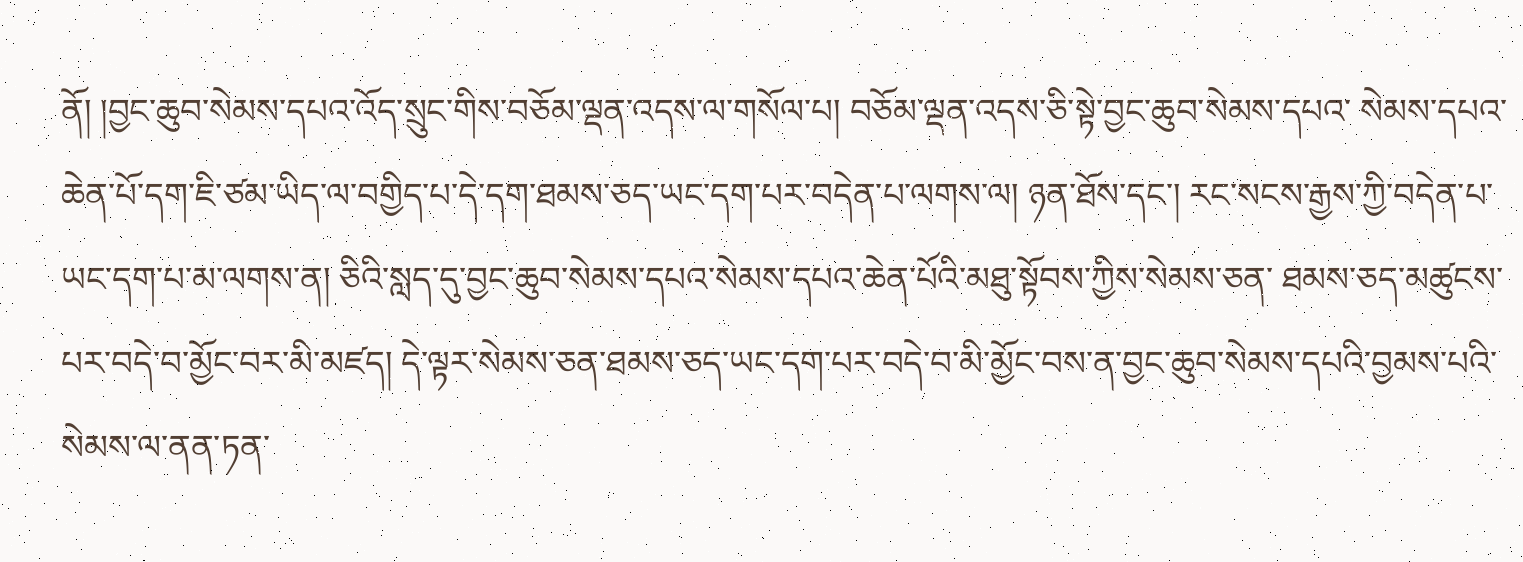ནོ། །བྱང་ཆུབ་སེམས་དཔའ་འོད་སྲུང་གིས་བཅོམ་ལྡན་འདས་ལ་གསོལ་པ། བཅོམ་ལྡན་འདས་ཅི་སྟེ་བྱང་ཆུབ་སེམས་དཔའ་ སེམས་དཔའ་ཆེན་པོ་དག་ཇི་ཙམ་ཡིད་ལ་བགྱིད་པ་དེ་དག་ཐམས་ཅད་ཡང་དག་པར་བདེན་པ་ལགས་ལ། ཉན་ཐོས་དང་། རང་སངས་རྒྱས་ཀྱི་བདེན་པ་ཡང་དག་པ་མ་ལགས་ན། ཅིའི་སླད་དུ་བྱང་ཆུབ་སེམས་དཔའ་སེམས་དཔའ་ཆེན་པོའི་མཐུ་སྟོབས་ཀྱིས་སེམས་ཅན་ ཐམས་ཅད་མཚུངས་པར་བདེ་བ་མྱོང་བར་མི་མཛད། དེ་ལྟར་སེམས་ཅན་ཐམས་ཅད་ཡང་དག་པར་བདེ་བ་མི་མྱོང་བས་ན་བྱང་ཆུབ་སེམས་དཔའི་བྱམས་པའི་སེམས་ལ་ནན་ཏན་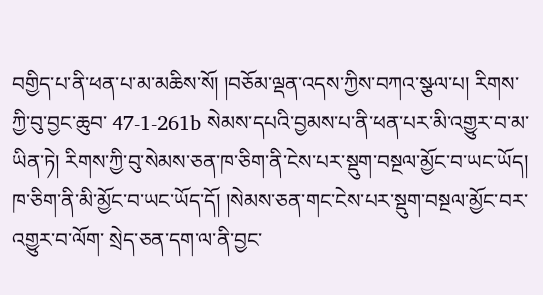བགྱིད་པ་ནི་ཕན་པ་མ་མཆིས་སོ། །བཅོམ་ལྡན་འདས་ཀྱིས་བཀའ་སྩལ་པ། རིགས་ཀྱི་བུ་བྱང་ཆུབ་ 47-1-261b སེམས་དཔའི་བྱམས་པ་ནི་ཕན་པར་མི་འགྱུར་བ་མ་ཡིན་ཏེ། རིགས་ཀྱི་བུ་སེམས་ཅན་ཁ་ཅིག་ནི་ངེས་པར་སྡུག་བསྔལ་མྱོང་བ་ཡང་ཡོད། ཁ་ཅིག་ནི་མི་མྱོང་བ་ཡང་ཡོད་དོ། །སེམས་ཅན་གང་ངེས་པར་སྡུག་བསྔལ་མྱོང་བར་འགྱུར་བ་ལོག་ སྲེད་ཅན་དག་ལ་ནི་བྱང་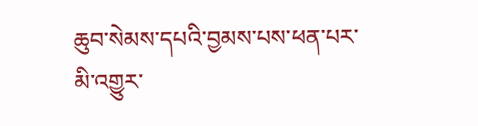ཆུབ་སེམས་དཔའི་བྱམས་པས་ཕན་པར་མི་འགྱུར་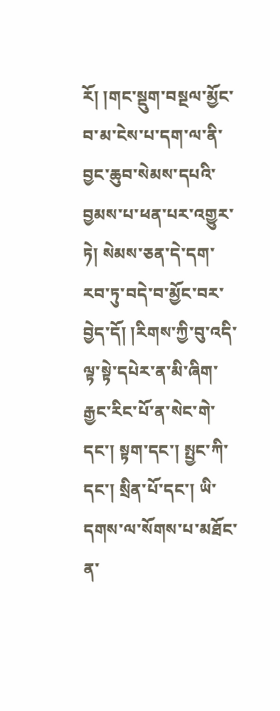རོ། །གང་སྡུག་བསྔལ་མྱོང་བ་མ་ངེས་པ་དག་ལ་ནི་བྱང་ཆུབ་སེམས་དཔའི་བྱམས་པ་ཕན་པར་འགྱུར་ཏེ། སེམས་ཅན་དེ་དག་རབ་ཏུ་བདེ་བ་མྱོང་བར་བྱེད་དོ། །རིགས་ཀྱི་བུ་འདི་ ལྟ་སྟེ་དཔེར་ན་མི་ཞིག་རྒྱང་རིང་པོ་ན་སེང་གེ་དང་། སྟག་དང་། སྤྱང་ཀི་དང་། སྲིན་པོ་དང་། ཡི་དགས་ལ་སོགས་པ་མཐོང་ན་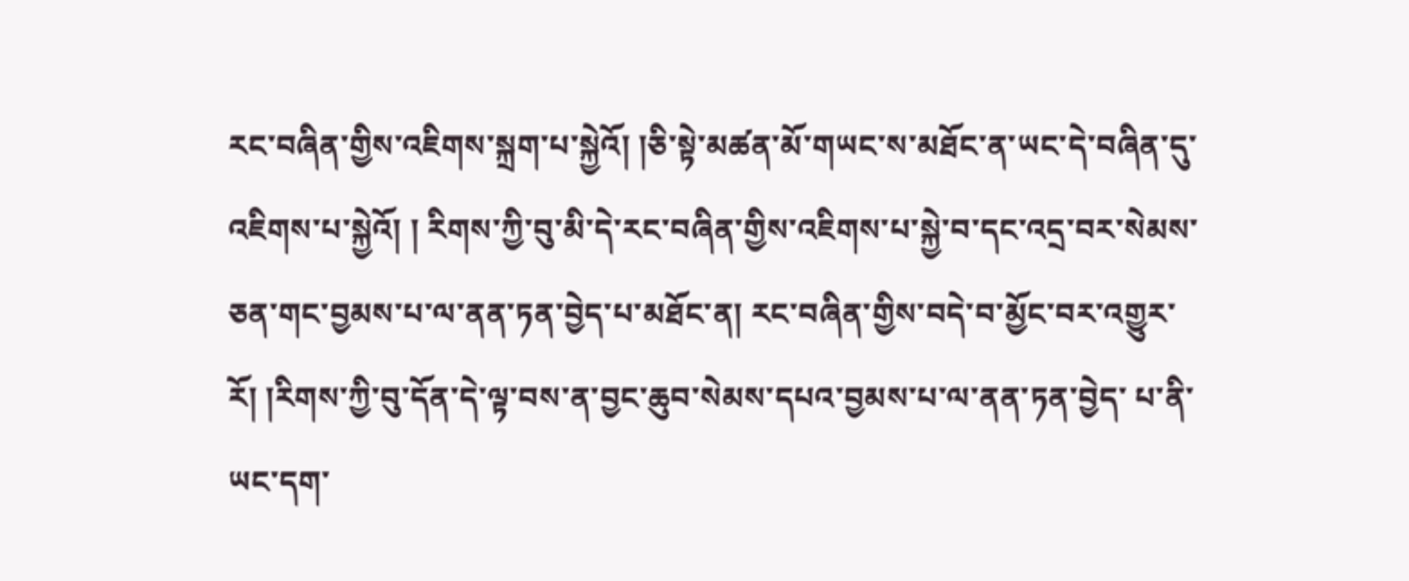རང་བཞིན་གྱིས་འཇིགས་སྐྲག་པ་སྐྱེའོ། །ཅི་སྟེ་མཚན་མོ་གཡང་ས་མཐོང་ན་ཡང་དེ་བཞིན་དུ་འཇིགས་པ་སྐྱེའོ། ། རིགས་ཀྱི་བུ་མི་དེ་རང་བཞིན་གྱིས་འཇིགས་པ་སྐྱེ་བ་དང་འདྲ་བར་སེམས་ཅན་གང་བྱམས་པ་ལ་ནན་ཏན་བྱེད་པ་མཐོང་ན། རང་བཞིན་གྱིས་བདེ་བ་མྱོང་བར་འགྱུར་རོ། །རིགས་ཀྱི་བུ་དོན་དེ་ལྟ་བས་ན་བྱང་ཆུབ་སེམས་དཔའ་བྱམས་པ་ལ་ནན་ཏན་བྱེད་ པ་ནི་ཡང་དག་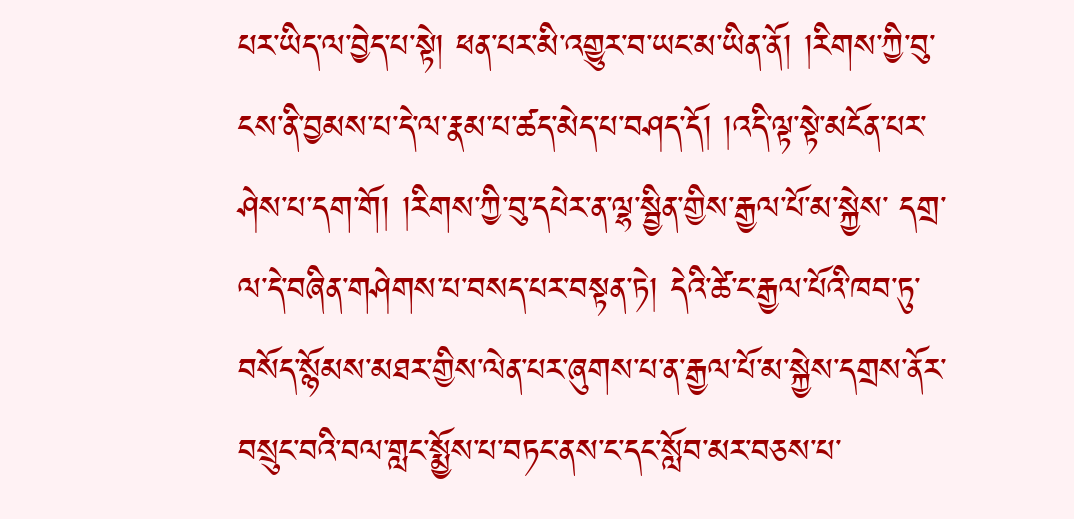པར་ཡིད་ལ་བྱེད་པ་སྟེ། ཕན་པར་མི་འགྱུར་བ་ཡང་མ་ཡིན་ནོ། །རིགས་ཀྱི་བུ་ངས་ནི་བྱམས་པ་དེ་ལ་རྣམ་པ་ཚད་མེད་པ་བཤད་དོ། །འདི་ལྟ་སྟེ་མངོན་པར་ཤེས་པ་དག་གོ། །རིགས་ཀྱི་བུ་དཔེར་ན་ལྷ་སྦྱིན་གྱིས་རྒྱལ་པོ་མ་སྐྱེས་ དགྲ་ལ་དེ་བཞིན་གཤེགས་པ་བསད་པར་བསྟན་ཏེ། དེའི་ཚེ་ང་རྒྱལ་པོའི་ཁབ་ཏུ་བསོད་སྙོམས་མཐར་གྱིས་ལེན་པར་ཞུགས་པ་ན་རྒྱལ་པོ་མ་སྐྱེས་དགྲས་ནོར་བསྲུང་བའི་བལ་གླང་སྨྱོས་པ་བཏང་ནས་ང་དང་སློབ་མར་བཅས་པ་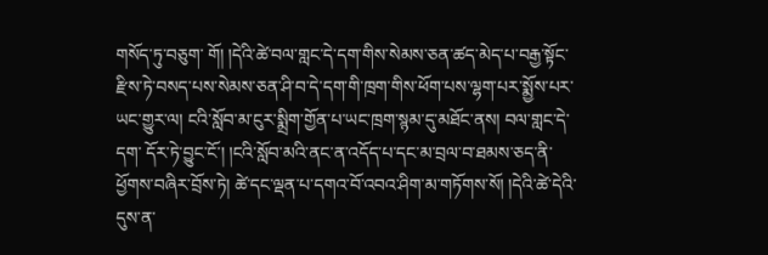གསོད་ཏུ་བཅུག་ གོ། །དེའི་ཚེ་བལ་གླང་དེ་དག་གིས་སེམས་ཅན་ཚད་མེད་པ་བརྒྱ་སྟོང་རྫིས་ཏེ་བསད་པས་སེམས་ཅན་ཤི་བ་དེ་དག་གི་ཁྲག་གིས་ཕོག་པས་ལྷག་པར་སྨྱོས་པར་ཡང་གྱུར་ལ། ངའི་སློབ་མ་ངུར་སྨྲིག་གྱོན་པ་ཡང་ཁྲག་སྙམ་དུ་མཐོང་ནས། བལ་གླང་དེ་དག་ དོར་ཏེ་བྱུང་ངོ་། །ངའི་སློབ་མའི་ནང་ན་འདོད་པ་དང་མ་བྲལ་བ་ཐམས་ཅད་ནི་ཕྱོགས་བཞིར་བྲོས་ཏེ། ཚེ་དང་ལྡན་པ་དགའ་བོ་འབའ་ཤིག་མ་གཏོགས་སོ། །དེའི་ཚེ་དེའི་དུས་ན་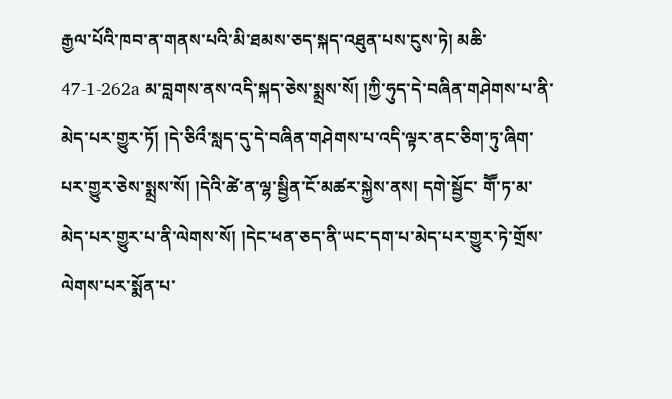རྒྱལ་པོའི་ཁབ་ན་གནས་པའི་མི་ཐམས་ཅད་སྐད་འཐུན་པས་ངུས་ཏེ། མཆི་ 47-1-262a མ་བླགས་ནས་འདི་སྐད་ཅེས་སྨྲས་སོ། །ཀྱི་ཧུད་དེ་བཞིན་གཤེགས་པ་ནི་མེད་པར་གྱུར་ཏོ། །དེ་ཅིའྀ་སླད་དུ་དེ་བཞིན་གཤེགས་པ་འདི་ལྟར་ནང་ཅིག་ཏུ་ཞིག་པར་གྱུར་ཅེས་སྨྲས་སོ། །དེའི་ཚེ་ན་ལྷ་སྦྱིན་ངོ་མཚར་སྐྱེས་ནས། དགེ་སྦྱོང་ གཽ་ཏ་མ་མེད་པར་གྱུར་པ་ནི་ལེགས་སོ། །དེང་ཕན་ཅད་ནི་ཡང་དག་པ་མེད་པར་གྱུར་ཏེ་གྲོས་ལེགས་པར་སྨོན་པ་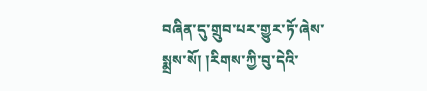བཞིན་དུ་གྲུབ་པར་གྱུར་ཏོ་ཞེས་སྨྲས་སོ། །རིགས་ཀྱི་བུ་དེའི་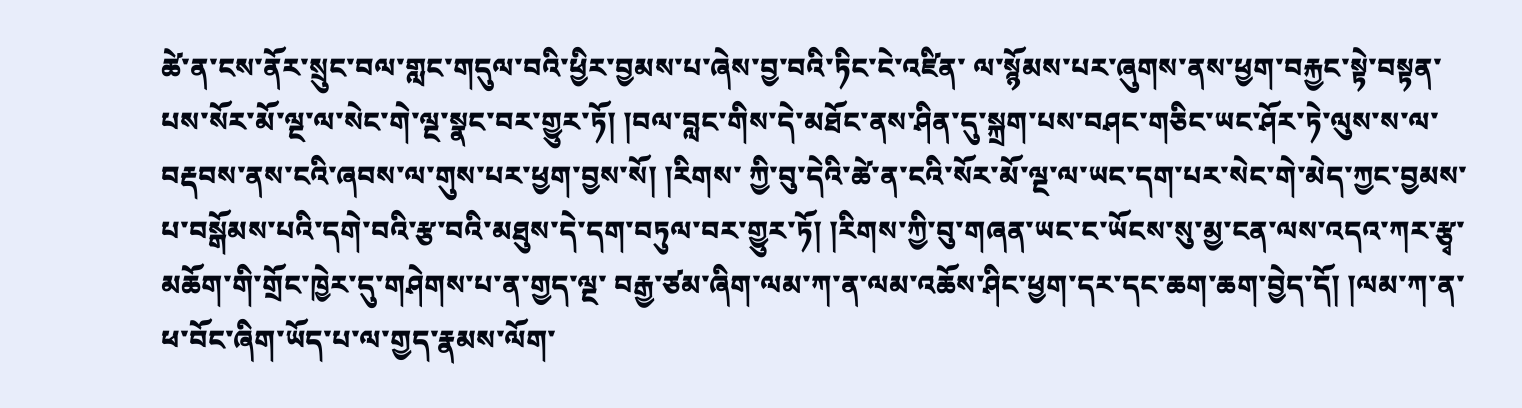ཚེ་ན་ངས་ནོར་སྲུང་བལ་གླང་གདུལ་བའི་ཕྱིར་བྱམས་པ་ཞེས་བྱ་བའི་ཏིང་ངེ་འཛིན་ ལ་སྙོམས་པར་ཞུགས་ནས་ཕྱག་བརྐྱང་སྟེ་བསྟན་པས་སོར་མོ་ལྔ་ལ་སེང་གེ་ལྔ་སྣང་བར་གྱུར་ཏོ། །བལ་བླང་གིས་དེ་མཐོང་ནས་ཤིན་དུ་སྐྲག་པས་བཤང་གཅིང་ཡང་ཤོར་ཏེ་ལུས་ས་ལ་བརྡབས་ནས་ངའི་ཞབས་ལ་གུས་པར་ཕྱག་བྱས་སོ། །རིགས་ ཀྱི་བུ་དེའི་ཚེ་ན་ངའི་སོར་མོ་ལྔ་ལ་ཡང་དག་པར་སེང་གེ་མེད་ཀྱང་བྱམས་པ་བསྒོམས་པའི་དགེ་བའི་རྩ་བའི་མཐུས་དེ་དག་བཏུལ་བར་གྱུར་ཏོ། །རིགས་ཀྱི་བུ་གཞན་ཡང་ང་ཡོངས་སུ་མྱ་ངན་ལས་འདའ་ཀར་རྩྭ་མཆོག་གི་གྲོང་ཁྱེར་དུ་གཤེགས་པ་ན་གྱད་ལྔ་ བརྒྱ་ཙམ་ཞིག་ལམ་ཀ་ན་ལམ་འཆོས་ཤིང་ཕྱག་དར་དང་ཆག་ཆག་བྱེད་དོ། །ལམ་ཀ་ན་ཕ་བོང་ཞིག་ཡོད་པ་ལ་གྱད་རྣམས་ལོག་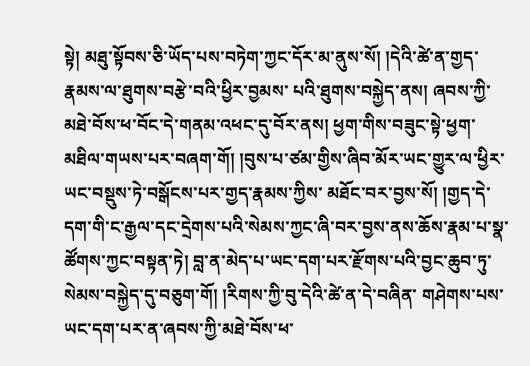སྟེ། མཐུ་སྟོབས་ཅི་ཡོད་པས་བཏེག་ཀྱང་དོར་མ་ནུས་སོ། །དེའི་ཚེ་ན་གྱད་རྣམས་ལ་ཐུགས་བརྩེ་བའི་ཕྱིར་བྱམས་ པའི་ཐུགས་བསྐྱེད་ནས། ཞབས་ཀྱི་མཐེ་བོས་ཕ་བོང་དེ་གནམ་འཕང་དུ་བོར་ནས། ཕྱག་གིས་བཟུང་སྟེ་ཕྱག་མཐིལ་གཡས་པར་བཞག་གོ། །བུས་པ་ཙམ་གྱིས་ཞིབ་མོར་ཡང་གྱུར་ལ་ཕྱིར་ཡང་བསྡུས་ཏེ་བསྒོངས་པར་གྱད་རྣམས་ཀྱིས་ མཐོང་བར་བྱས་སོ། །གྱད་དེ་དག་གི་ང་རྒྱལ་དང་དྲེགས་པའི་སེམས་ཀྱང་ཞི་བར་བྱས་ནས་ཆོས་རྣམ་པ་སྣ་ཚོགས་ཀྱང་བསྟན་ཏེ། བླ་ན་མེད་པ་ཡང་དག་པར་རྫོགས་པའི་བྱང་ཆུབ་ཏུ་སེམས་བསྐྱེད་དུ་བཅུག་གོ། །རིགས་ཀྱི་བུ་དེའི་ཚེ་ན་དེ་བཞིན་ གཤེགས་པས་ཡང་དག་པར་ན་ཞབས་ཀྱི་མཐེ་བོས་ཕ་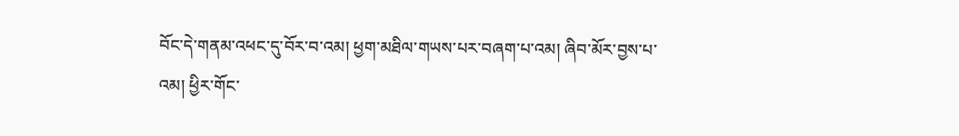བོང་དེ་གནམ་འཕང་དུ་བོར་བ་འམ། ཕྱག་མཐིལ་གཡས་པར་བཞག་པ་འམ། ཞིབ་མོར་བྱས་པ་འམ། ཕྱིར་གོང་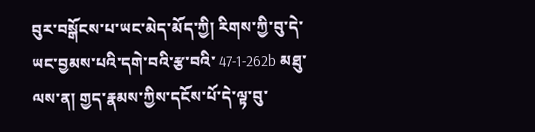བུར་བསྒོངས་པ་ཡང་མེད་མོད་ཀྱི། རིགས་ཀྱི་བུ་དེ་ཡང་བྱམས་པའི་དགེ་བའི་རྩ་བའི་ 47-1-262b མཐུ་ལས་ན། གྱད་རྣམས་ཀྱིས་དངོས་པོ་དེ་ལྟ་བུ་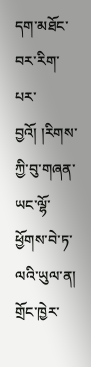དག་མཐོང་བར་རིག་པར་བྱའོ། །རིགས་ཀྱི་བུ་གཞན་ཡང་ལྷོ་ཕྱོགས་བེ་ཏ་ལའི་ཡུལ་ན། གྲོང་ཁྱེར་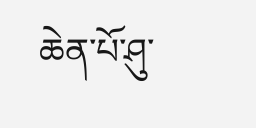ཆེན་པོ་ཤུ་